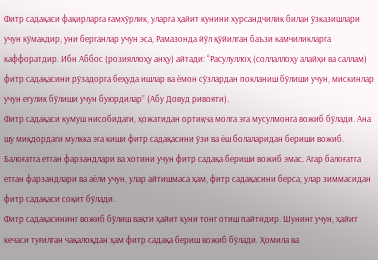Фитр садақаси фақирларга ғамхўрлик, уларга ҳайит кунини хурсандчилик билан ўзказишлари учун кўмакдир, уни берганлар учун эса, Рамазонда йўл қўйилган баъзи камчиликларга каффоратдир. Ибн Аббос (розияллоҳу анҳу) айтади: “Расулуллоҳ (соллаллоҳу алайҳи ва саллам) фитр садақасини рўзадорга беҳуда ишлар ва ёмон сўзлардан покланиш бўлиши учун, мискинлар учун егулик бўлиши учун буюрдилар” (Абу Довуд ривояти).
Фитр садақаси кумуш нисобидаги, ҳожатидан ортиқча молга эга мусулмонга вожиб бўлади. Ана шу миқдордаги мулкка эга киши фитр садақасини ўзи ва ёш болаларидан бериши вожиб. Балоғатга етган фарзандлари ва хотини учун фитр садақа бериши вожиб эмас. Агар балоғатга етган фарзандлари ва аёли учун, улар айтишмаса ҳам, фитр садақасини берса, улар зиммасидан фитр садақаси соқит бўлади.
Фитр садақасининг вожиб бўлиш вақти ҳайит куни тонг отиш пайтидир. Шунинг учун, ҳайит кечаси туғилган чақалоқдан ҳам фитр садақа бериш вожиб бўлади. Ҳомила ва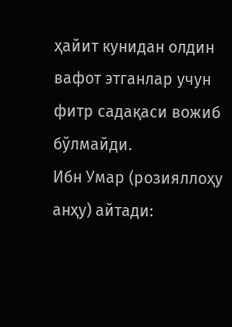ҳайит кунидан олдин вафот этганлар учун фитр садақаси вожиб бўлмайди.
Ибн Умар (розияллоҳу анҳу) айтади: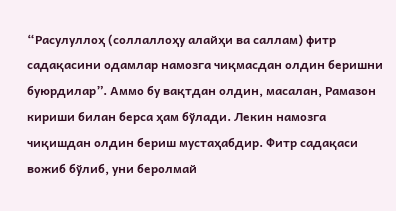“Расулуллоҳ (соллаллоҳу алайҳи ва саллам) фитр садақасини одамлар намозга чиқмасдан олдин беришни буюрдилар”. Аммо бу вақтдан олдин, масалан, Рамазон кириши билан берса ҳам бўлади. Лекин намозга чиқишдан олдин бериш мустаҳабдир. Фитр садақаси вожиб бўлиб, уни беролмай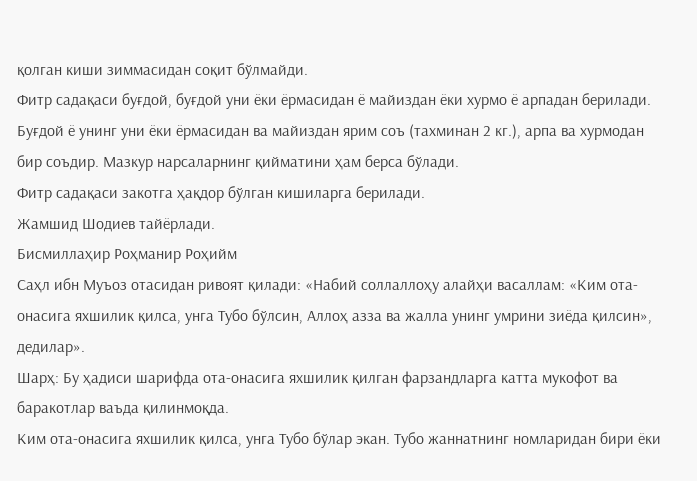қолган киши зиммасидан соқит бўлмайди.
Фитр садақаси буғдой, буғдой уни ёки ёрмасидан ё майиздан ёки хурмо ё арпадан берилади. Буғдой ё унинг уни ёки ёрмасидан ва майиздан ярим соъ (тахминан 2 кг.), арпа ва хурмодан бир соъдир. Мазкур нарсаларнинг қийматини ҳам берса бўлади.
Фитр садақаси закотга ҳақдор бўлган кишиларга берилади.
Жамшид Шодиев тайёрлади.
Бисмиллаҳир Роҳманир Роҳийм
Саҳл ибн Муъоз отасидан ривоят қилади: «Набий соллаллоҳу алайҳи васаллам: «Ким ота-онасига яхшилик қилса, унга Тубо бўлсин, Аллоҳ азза ва жалла унинг умрини зиёда қилсин», дедилар».
Шарҳ: Бу ҳадиси шарифда ота-онасига яхшилик қилган фарзандларга катта мукофот ва баракотлар ваъда қилинмоқда.
Ким ота-онасига яхшилик қилса, унга Тубо бўлар экан. Тубо жаннатнинг номларидан бири ёки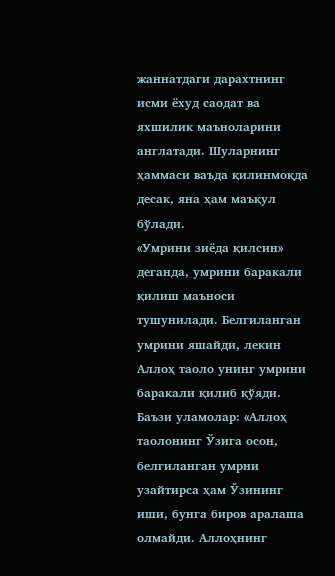жаннатдаги дарахтнинг исми ёхуд саодат ва яхшилик маъноларини англатади. Шуларнинг ҳаммаси ваъда қилинмоқда десак, яна ҳам маъқул бўлади.
«Умрини зиёда қилсин» деганда, умрини баракали қилиш маъноси тушунилади. Белгиланган умрини яшайди, лекин Аллоҳ таоло унинг умрини баракали қилиб қўяди.
Баъзи уламолар: «Аллоҳ таолонинг Ўзига осон, белгиланган умрни узайтирса ҳам Ўзининг иши, бунга биров аралаша олмайди. Аллоҳнинг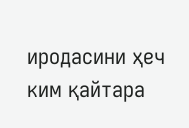иродасини ҳеч ким қайтара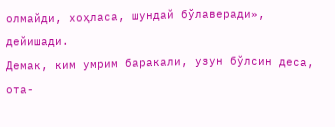олмайди, хоҳласа, шундай бўлаверади», дейишади.
Демак, ким умрим баракали, узун бўлсин деса, ота-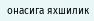онасига яхшилик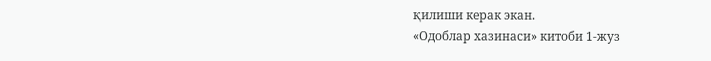қилиши керак экан.
«Одоблар хазинаси» китоби 1-жуз